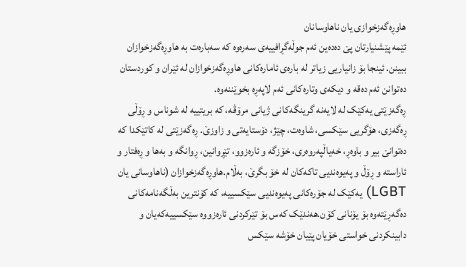هاوڕەگەزخوازی یان ناهاوسانان
ئێمە پێشنیارتان پێ دەدەین ئەم جوڵەگڕافییەی سەرەوە کە سەبارەت بە ھاوڕەگەزخوازان ببینن. ئینجا بۆ زانیاریی زیاتر لە بارەی ئامارەکانی ھاوڕەگەزخوازان لە ئێران و کوردستان دەتوانن ئەم دەقە و دیکەی وتارەکانی ئەم لاپەڕە بخوێننەوە.
ڕەگەزێتی یەکێک لە لایەنە گرینگەکانی ژیانی مرۆڤە، کە بریتییە لە شوناس و ڕۆڵی ڕەگەزی، هۆگریی سێکسی، شاوەت، چێژ، دۆستایەتی و زاوزێ. ڕەگەزێتی لە کاتێکدا کە دەتوانێ بیر و باوەڕ، خەیاڵپەروەری، خۆزگە و ئارەزوو، تێڕوانین، ڕوانگە و بەها و ڕەفتار و ئاراستە و ڕۆڵ و پەیوەندیی تاکەکان لە خۆ بگرێ، بەڵام.ھاوڕەگەزخوازان (ناهاوسانی یان LGBT) یەکێک لە جۆرەکانی پەیوەندیی سێکسییە، کە کۆنترین بەڵگەنامەکانی دەگەڕێتەوە بۆ یۆنانی کۆن.هەندێک کەس بۆ تێرکردنی ئارەزووە سێکسییەکەیان و دابینکردنی خواستی خۆیان پێیان خۆشە سێکس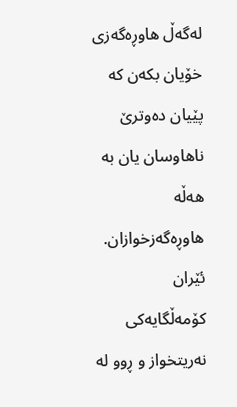لەگەڵ هاوڕەگەزی خۆیان بکەن کە پێیان دەوترێ ناهاوسان یان بە هەڵە ھاوڕەگەزخوازان. ئێران کۆمەڵگایەکی نەریتخواز و ڕوو لە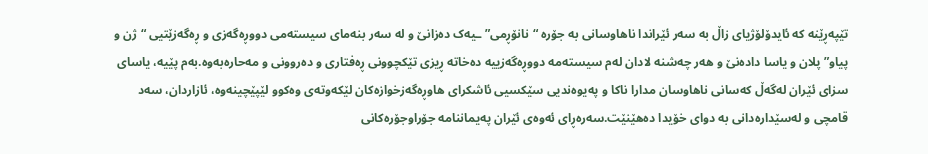تێپەڕێنە کە ئایدۆلۆژیای زاڵ بە سەر ئێراندا ناهاوسانی بە جۆرە “نانۆڕمی”ـیەک دەزانێ و لە سەر بنەمای سیستەمی دووڕەگەزی و ڕەگەزێتیی “ژن و پیاو” پلان و یاسا دادەنێ و هەر چەشنە لادان لەم سیستەمە دووڕەگەزییە دەخاتە ڕیزی تێکچوونی ڕەفتاری و دەروونی و مەحارەبەوە.بەم پێیە، یاسای سزای ئێران لەگەڵ کەسانی ناهاوسان مدارا ناکا و پەیوەندیی سێکسیی ئاشکرای هاوڕەگەزخوازەکان لێکەوتەی وەکوو لێپێچینەوە، ئازاردان، سەد قامچی و لەسێدارەدانی بە دوای خۆیدا دەهێنێت.سەرەڕای ئەوەی ئێران پەیماننامە جۆراوجۆرەکانی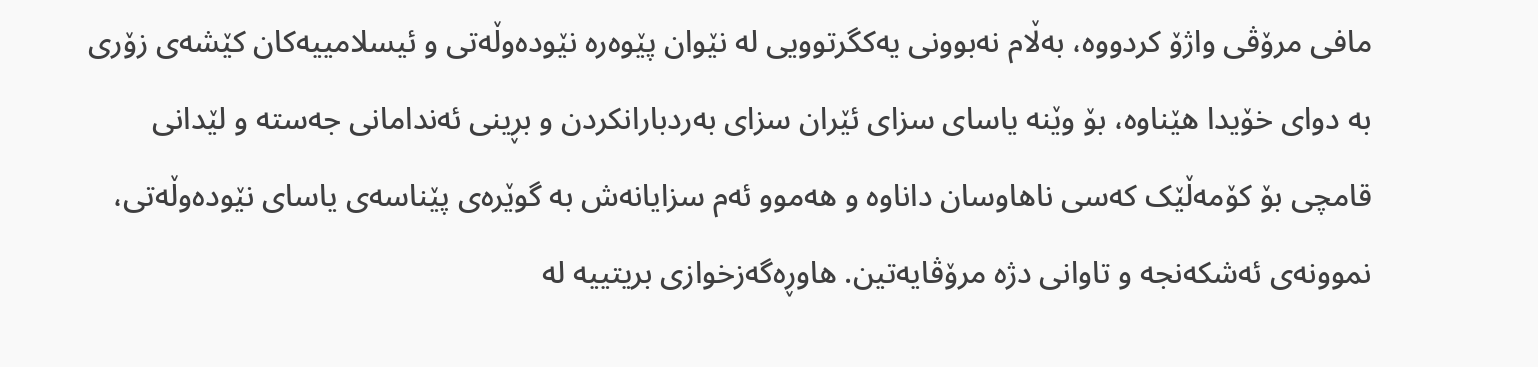مافی مرۆڤی واژۆ کردووە، بەڵام نەبوونی یەکگرتوویی لە نێوان پێوەرە نێودەوڵەتی و ئیسلامییەکان کێشەی زۆری بە دوای خۆیدا هێناوە، بۆ وێنە یاسای سزای ئێران سزای بەردبارانکردن و بڕینی ئەندامانی جەستە و لێدانی قامچی بۆ کۆمەڵێک کەسی ناهاوسان داناوە و هەموو ئەم سزایانەش بە گوێرەی پێناسەی یاسای نێودەوڵەتی، نموونەی ئەشکەنجە و تاوانی دژە مرۆڤایەتین. هاوڕەگەزخوازی بریتییە لە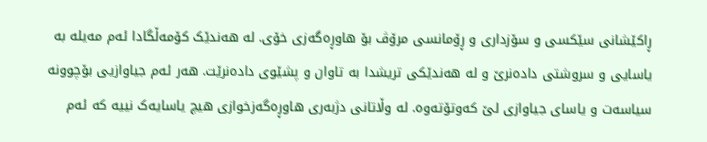ڕاکێشانی سێکسی و سۆزداری و ڕۆمانسی مرۆڤ بۆ هاوڕەگەزی خۆی. لە هەندێک کۆمەڵگادا ئەم مەیلە بە یاسایی و سروشتی دادەنرێ و لە هەندێکی تریشدا بە تاوان و پشێوی دادەنرێت. هەر ئەم جیاوازیی بۆچوونە سیاسەت و یاسای جیاوازی لێ کەوتۆتەوە. لە وڵاتانی دژبەری هاوڕەگەزخوازی هیچ یاسایەک نییە کە ئەم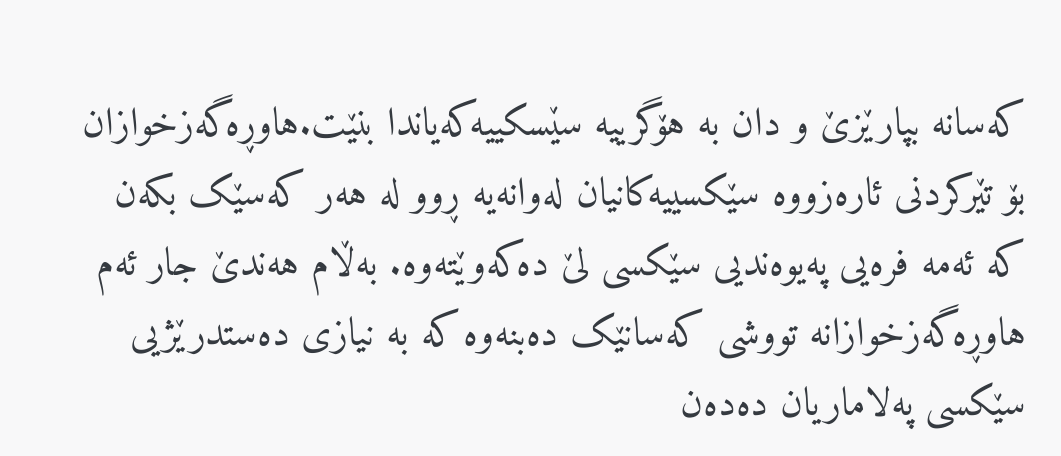کەسانە بپارێزێ و دان بە هۆگرییە سێسکییەکەیاندا بنێت.هاوڕەگەزخوازان بۆ تێرکردنی ئارەزووە سێکسییەکانیان لەوانەیە ڕوو لە هەر کەسێک بکەن کە ئەمە فرەیی پەیوەندیی سێکسی لێ دەکەوێتەوە. بەڵام هەندێ جار ئەم هاوڕەگەزخوازانە تووشی کەسانێک دەبنەوە کە بە نیازی دەستدرێژیی سێکسی پەلاماریان دەدەن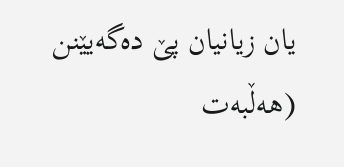یان زیانیان پێ دەگەیێنن (هەڵبەت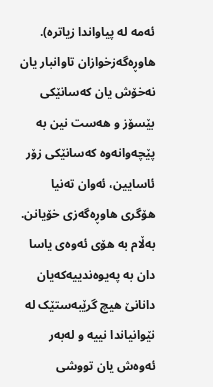ئەمە لە پیاواندا زیاترە). هاوڕەگەزخوازان تاوانبار یان نەخۆش یان کەسانێکی بێسۆز و هەست نین بە پێچەوانەوە کەسانێکی زۆر ئاسایین، ئەوان تەنیا هۆگری هاوڕەگەزی خۆیانن. بەڵام بە هۆی ئەوەی یاسا دان بە پەیوەندییەکەیان دانانێ هیچ گرێبەستێک لە نێوانیاندا نییە و لەبەر ئەوەش یان تووشی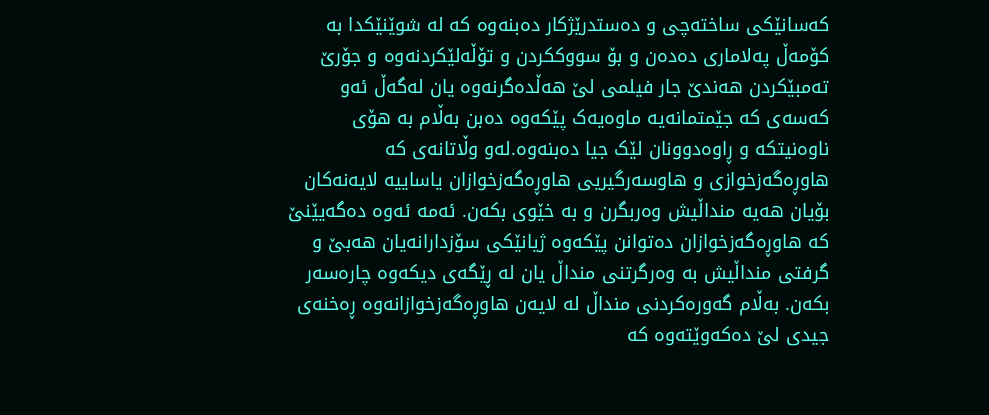کەسانێکی ساختەچی و دەستدرێژکار دەبنەوە کە لە شوێنێکدا بە کۆمەڵ پەلاماری دەدەن و بۆ سووککردن و تۆڵەلێکردنەوە و جۆرێ تەمبێکردن هەندێ جار فیلمی لێ هەڵدەگرنەوە یان لەگەڵ ئەو کەسەی کە جێمتمانەیە ماوەیەک پێکەوە دەبن بەڵام بە هۆی ناوەنیتکە و ڕاوەدوونان لێک جیا دەبنەوە.لەو وڵاتانەی کە هاوڕەگەزخوازی و هاوسەرگیریی هاوڕەگەزخوازان یاساییە لایەنەکان بۆیان هەیە منداڵیش وەربگرن و بە خێوی بکەن. ئەمە ئەوە دەگەیێنێ کە هاوڕەگەزخوازان دەتوانن پێکەوە ژیانێکی سۆزدارانەیان هەبێ و گرفتی منداڵیش بە وەرگرتنی منداڵ یان لە ڕێگەی دیکەوە چارەسەر بکەن. بەڵام گەورەکردنی منداڵ لە لایەن هاوڕەگەزخوازانەوە ڕەخنەی جیدی لێ دەکەوێتەوە کە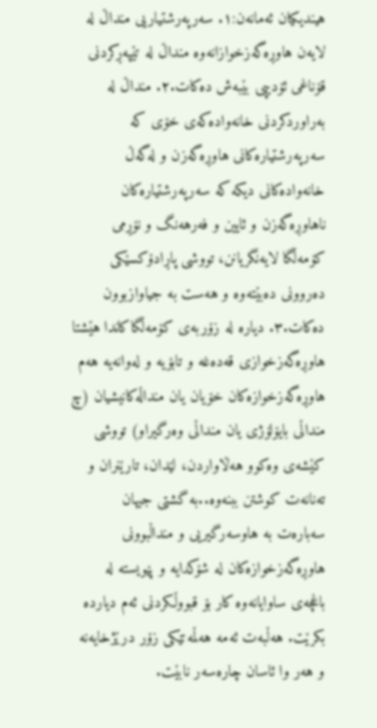هیندیکیان ئەمانەن:١. سەرپەرشتیاریی منداڵ لە لایەن هاوڕەگەزخوازانەوە منداڵ لە تێپەڕکردنی قۆناغی ئۆدیپی بێبەش دەکات.٢. منداڵ لە بەراوردکردنی خانەوادەکەی خۆی کە سەرپەرشتیارەکانی هاوڕەگەزن و لەگەڵ خانەوادەکانی دیکە کە سەرپەرشتیارەکان ناهاوڕەگەزن و ئایین و فەرهەنگ و نۆڕمی کۆمەڵگا لایەنگریانن، تووشی پاڕادۆکسێکی دەروونی دەبێتەوە و هەست بە جیاوازبوون دەکات.٣. دیارە لە زۆربەی کۆمەڵگاکاندا هێشتا هاوڕەگەزخوازی قەدەغە و تابۆیە و لەوانەیە هەم هاوڕەگەزخوازەکان خۆیان یان منداڵەکانیشیان (چ منداڵی بایۆلۆژی یان منداڵی وەرگیراو) تووشی کێشەی وەکوو هەڵاواردن، لێدان، تارێنران و تەنانەت کوشتن ببنەوە..بە گشتی جیهان سەبارەت بە هاوسەرگیریی و منداڵبوونی هاوڕەگەزخوازەکان لە شۆکدایە و پێویستە لە باغچەی ساوایانەوە کار بۆ قبووڵکردنی ئەم دیاردە بکرێت. هەڵبەت ئەمە هەڵمەتێکی زۆر درێژخایەنە و هەر وا ئاسان چارەسەر نابێت.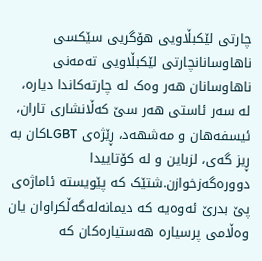چارتی لێکبڵاویی هۆگریی سێکسی ناهاوسانانچارتی لێکبڵاویی تەمەنی ناهاوسانان هەر وەک لە چارتەکاندا دیارە، لە سەر ئاستی هەر سێ کەڵانشاری تاران، ئیسفەهان و مەشهەد، ڕێژەی LGBTکان بە ڕیز گەی، لزباین و لە کۆتاییدا دوورەگەزخوازن.شتێک کە پێویستە ئاماژەی پێ بدرێ ئەوەیە کە دیمانەلەگەڵکراوان یان وەڵامی پرسیارە هەستیارەکان کە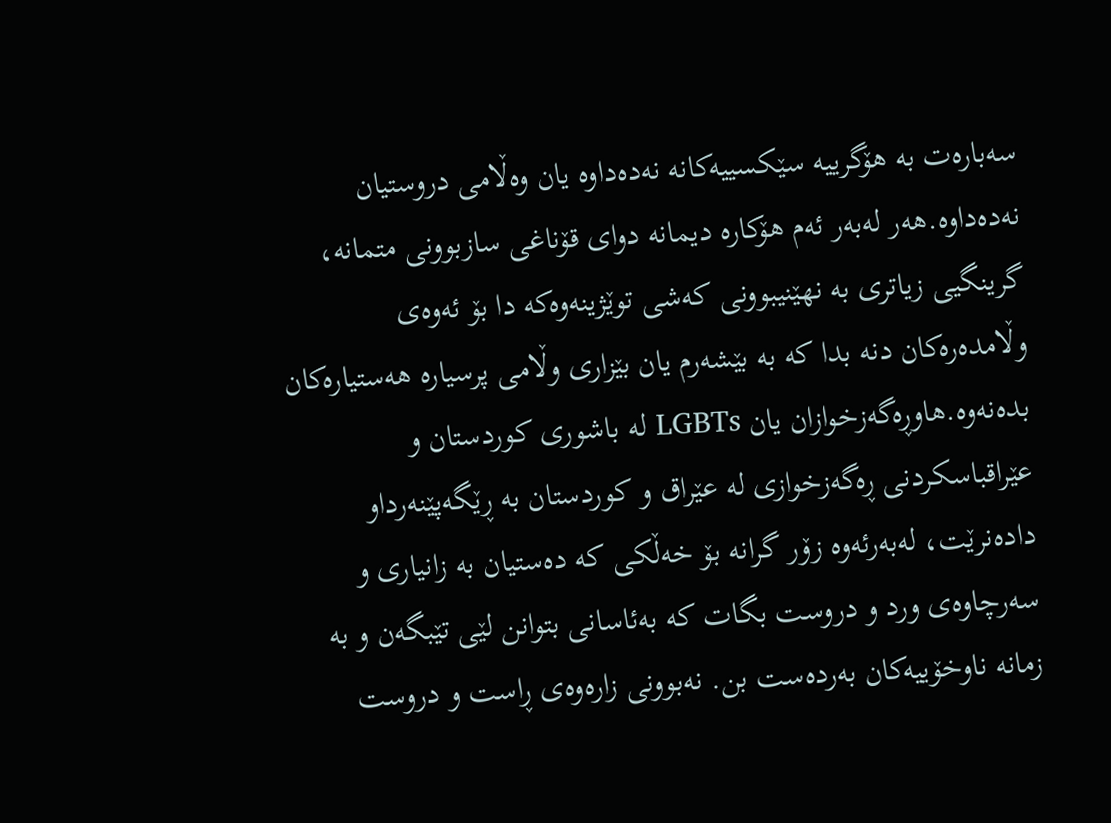سەبارەت بە هۆگرییە سێکسییەکانە نەدەداوە یان وەڵامی دروستیان نەدەداوە.هەر لەبەر ئەم هۆکارە دیمانە دوای قۆناغی سازبوونی متمانە، گرینگیی زیاتری بە نهێنیبوونی کەشی توێژینەوەکە دا بۆ ئەوەی وڵامدەرەکان دنە بدا کە بە بێشەرم یان بێزاری وڵامی پرسیارە هەستیارەکان بدەنەوە.ھاوڕەگەزخوازان یان LGBTs لە باشوری کوردستان و عێراقباسکردنی ڕەگەزخوازی لە عێراق و کوردستان بە ڕێگەپێنەرداو دادەنرێت، لەبەرئەوە زۆر گرانە بۆ خەڵکی کە دەستیان بە زانیاری و سەرچاوەی ورد و دروست بگات کە بەئاسانی بتوانن لێی تێبگەن و بە زمانە ناوخۆییەکان بەردەست بن. نەبوونی زارەوەی ڕاست و دروست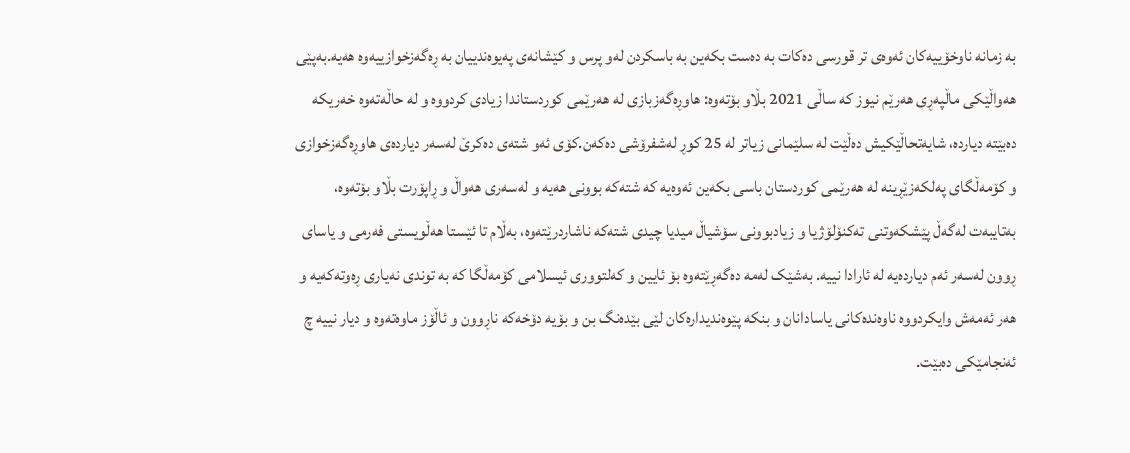بە زمانە ناوخۆییەکان ئەوەی تر قورسی دەکات بە دەست بکەین بە باسکردن لەو پرس و کێشانەی پەیوەندییان بە ڕەگەزخوازییەوە هەیە.بەپێی هەواڵێکی ماڵپەڕی هەرێم نیوز کە ساڵی 2021 بڵاو بۆتەوە: هاوڕەگەزبازی لە هەرێمی کوردستاندا زیادی کردووە و لە حاڵەتەوە خەریکە دەبێتە دیاردە، شایەتحاڵێکیش دەڵێت لە سلێمانی زیاتر لە 25 کوڕ لەشفرۆشی دەکەن.کۆی ئەو شتەی دەکرێ لەسەر دیاردەی هاوڕەگەزخوازی و کۆمەڵگای پەلکەزێڕینە لە هەرێمی کوردستان باسی بکەین ئەوەیە کە شتەکە بوونی هەیە و لەسەری هەواڵ و ڕاپۆرت بڵاو بۆتەوە، بەتایبەت لەگەڵ پێشکەوتنی تەکنۆلۆژیا و زیادبوونی سۆشیاڵ میدیا چیدی شتەکە ناشاردرێتەوە، بەڵام تا ئێستا هەڵویستی فەرمی و یاسای ڕوون لەسەر ئەم دیاردەیە لە ئارادا نییە. بەشێک لەمە دەگەڕێتەوە بۆ ئایین و کەلتووری ئیسلامی کۆمەڵگا کە بە توندی نەیاری ڕەوتەکەیە و هەر ئەمەش وایکردووە ناوەندەکانی یاسادانان و بنکە پێوەندیدارەکان لێی بێدەنگ بن و بۆیە دۆخەکە ناڕوون و ئاڵۆز ماوەتەوە و دیار نییە چ ئەنجامێکی دەبێت.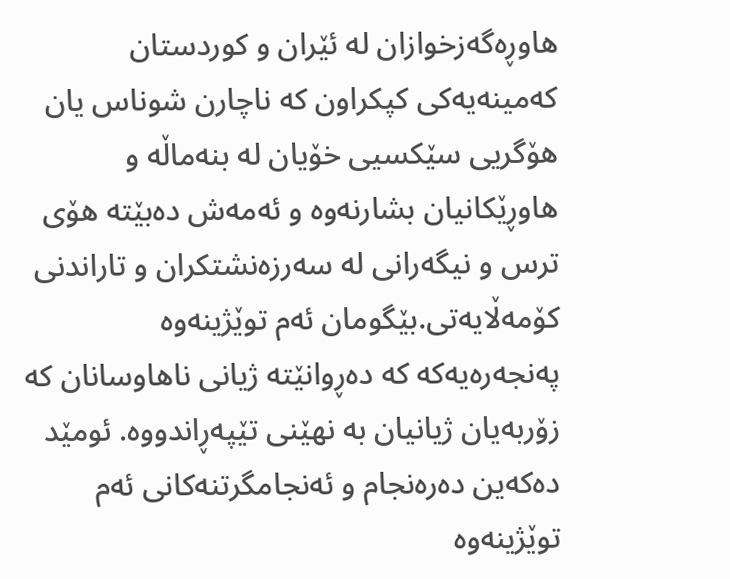ھاوڕەگەزخوازان لە ئێران و کوردستان کەمینەیەکی کپکراون کە ناچارن شوناس یان هۆگریی سێکسیی خۆیان لە بنەماڵە و هاوڕێکانیان بشارنەوە و ئەمەش دەبێتە هۆی ترس و نیگەرانی لە سەرزەنشتکران و تاراندنی کۆمەڵایەتی.بێگومان ئەم توێژینەوە پەنجەرەیەکە کە دەڕوانێتە ژیانی ناهاوسانان کە زۆربەیان ژیانیان بە نهێنی تێپەڕاندووە. ئومێد دەکەین دەرەنجام و ئەنجامگرتنەکانی ئەم توێژینەوە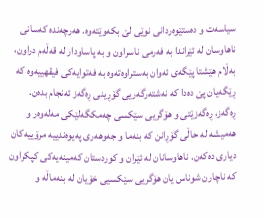سیاسەت و دەستێوەردانی نوێی لێ بکەوێتەوە. هەرچەندە کەسانی ناهاوسان لە ئێراندا بە فەرمی ناسراون و بە پاساودار لە قەڵەم دراون، بەڵام هێشتا پێگەی ئەوان بەستراوەتەوە بە فەتوایەکی فیقهییەوە کە ڕێگەیان پێ دەدا کە نەشتەرگەریی گۆڕینی ڕەگەز ئەنجام بدەن. ڕەگەز، ڕەگەزێتی و هۆگریی سێکسی چەمکگەلێکی مەلەوەر و هەمیشە لە حاڵی گۆڕانن کە بنەما و جەوهەری پەیوەندییە مرۆییەکان دیاری دەکەن. ناهاوسانان لە ئێران و کوردستان کەمینەیەکی کپکراون کە ناچارن شوناس یان هۆگریی سێکسیی خۆیان لە بنەماڵە و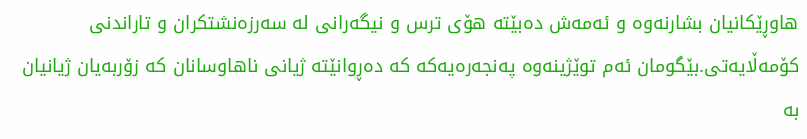هاوڕێکانیان بشارنەوە و ئەمەش دەبێتە هۆی ترس و نیگەرانی لە سەرزەنشتکران و تاراندنی کۆمەڵایەتی.بێگومان ئەم توێژینەوە پەنجەرەیەکە کە دەڕوانێتە ژیانی ناهاوسانان کە زۆربەیان ژیانیان بە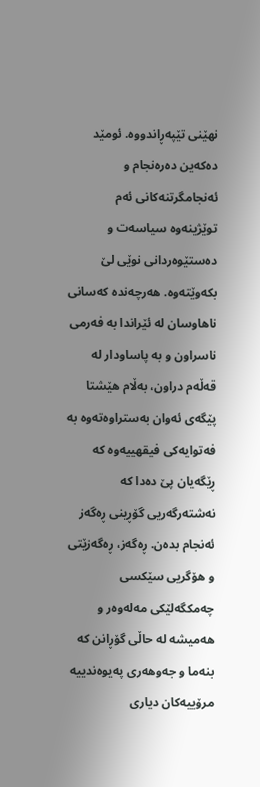نهێنی تێپەڕاندووە. ئومێد دەکەین دەرەنجام و ئەنجامگرتنەکانی ئەم توێژینەوە سیاسەت و دەستێوەردانی نوێی لێ بکەوێتەوە. هەرچەندە کەسانی ناهاوسان لە ئێراندا بە فەرمی ناسراون و بە پاساودار لە قەڵەم دراون، بەڵام هێشتا پێگەی ئەوان بەستراوەتەوە بە فەتوایەکی فیقهییەوە کە ڕێگەیان پێ دەدا کە نەشتەرگەریی گۆڕینی ڕەگەز ئەنجام بدەن. ڕەگەز، ڕەگەزێتی و هۆگریی سێکسی چەمکگەلێکی مەلەوەر و هەمیشە لە حاڵی گۆڕانن کە بنەما و جەوهەری پەیوەندییە مرۆییەکان دیاری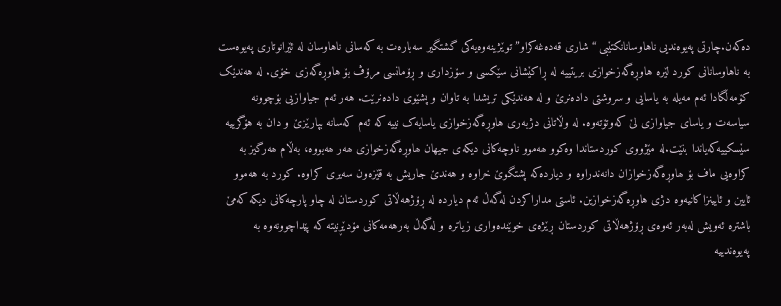دەکەن.چارتی پەیوەندیی ناهاوسانانکتێبی “شاری قەدەغەکراو” توێژینەوەیەکی گشتگیر سەبارەت بە کەسانی ناهاوسان لە ئێرانوتاری پەیوەست بە ناهاوسانانی کورد لێرە هاوڕەگەزخوازی بریتییە لە ڕاکێشانی سێکسی و سۆزداری و ڕۆمانسی مرۆڤ بۆ هاوڕەگەزی خۆی. لە هەندێک کۆمەڵگادا ئەم مەیلە بە یاسایی و سروشتی دادەنرێ و لە هەندێکی تریشدا بە تاوان و پشێوی دادەنرێت. هەر ئەم جیاوازیی بۆچوونە سیاسەت و یاسای جیاوازی لێ کەوتۆتەوە. لە وڵاتانی دژبەری هاوڕەگەزخوازی یاسایەک نییە کە ئەم کەسانە بپارێزێ و دان بە هۆگرییە سێسکییەکەیاندا بنێت.لە مێژووی کوردستاندا وەکوو ھەموو ناوچەکانی دیکەی جیھان ھاوڕەگەزخوازی ھەر ھەبووە، بەڵام ھەرگیز بە کراوەیی ماف بۆ ھاوڕەگەزخوازان دانەندراوە و دیاردەکە پشتگوێ خراوە و هەندێ جاریش بە قێزەون سەیری کراوە. کورد بە هەموو ئایین و ئایینزاکانیەوە دژی هاوڕەگەزخوازین. ئاستی مداراکردن لەگەڵ ئەم دیاردە لە ڕۆژهەڵاتی کوردستان لە چاو پارچەکانی دیکە کەمێ باشترە ئەویش لەبەر ئەوەی ڕۆژهەڵاتی کوردستان ڕێژەی خوێندەواری زیاترە و لەگەڵ بەرهەمەکانی مۆدێڕنیتە کە پێداچوونەوە بە پەیوەندییە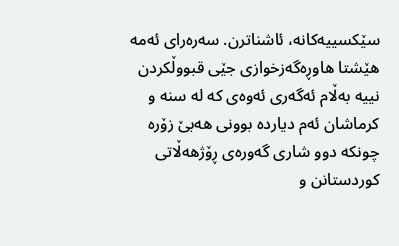سێکسییەکانە، ئاشناترن. سەرەرای ئەمە هێشتا هاوڕەگەزخوازی جێی قبووڵکردن نییە بەڵام ئەگەری ئەوەی کە لە سنە و کرماشان ئەم دیاردە بوونی هەبێ زۆرە چونکە دوو شاری گەورەی ڕۆژهەڵاتی کوردستانن و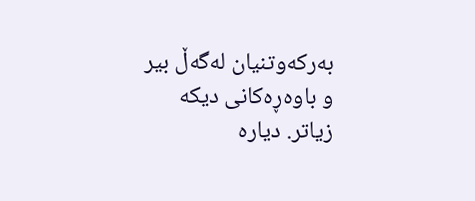بەرکەوتنیان لەگەڵ بیر و باوەڕەکانی دیکە زیاتر. دیارە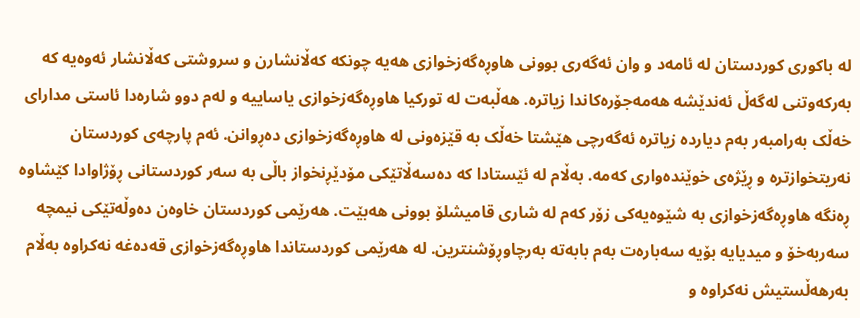لە باکوری کوردستان لە ئامەد و وان ئەگەری بوونی هاوڕەگەزخوازی هەیە چونکە کەڵانشارن و سروشتی کەڵانشار ئەوەیە کە بەرکەوتنی لەگەڵ ئەندێشە هەمەجۆرەکاندا زیاترە. هەڵبەت لە تورکیا هاوڕەگەزخوازی یاساییە و لەم دوو شارەدا ئاستی مدارای خەڵک بەرامبەر بەم دیاردە زیاترە ئەگەرچی هێشتا خەڵک بە قێزەونی لە هاوڕەگەزخوازی دەڕوانن. ئەم پارچەی کوردستان نەریتخوازتره و ڕێژەی خوێندەواری کەمە. بەڵام لە ئێستادا کە دەسەڵاتێکی مۆدێڕنخواز باڵی بە سەر کوردستانی ڕۆژاوادا کێشاوە ڕەنگە هاوڕەگەزخوازی بە شێوەیەکی زۆر کەم لە شاری قامیشلۆ بوونی هەبێت. هەرێمی کوردستان خاوەن دەوڵەتێکی نیمچە سەربەخۆ و میدیایە بۆیە سەبارەت بەم بابەتە بەرچاوڕۆشنترین. لە هەرێمی کوردستاندا هاوڕەگەزخوازی قەدەغە نەکراوە بەڵام بەرهەڵستیش نەکراوە و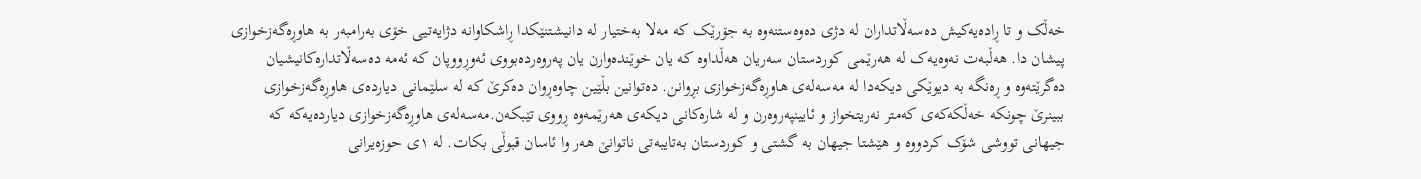خەڵک و تا ڕادەیەکیش دەسەڵاتداران لە دژی دەوەستنەوە بە جۆرێک کە مەلا بەختیار لە دانیشتنێکدا ڕاشکاوانە دژایەتیی خۆی بەرامبەر بە هاوڕەگەزخوازی پیشان دا. هەڵبەت نەوەیەک لە هەرێمی کوردستان سەریان هەڵداوە کە یان خوێندەوارن یان پەروەردەبووی ئەوڕووپان کە ئەمە دەسەڵاتدارەکانیشیان دەگرێتەوە و ڕەنگە بە دیوێکی دیکەدا لە مەسەلەی هاوڕەگەزخوازی بڕوانن. دەتوانین بڵێین چاوەڕوان دەکرێ کە لە سلێمانی دیاردەی هاوڕەگەزخوازی ببینرێ چونکە خەڵکەکەی کەمتر نەریتخواز و ئایینپەروەرن و لە شارەکانی دیکەی هەرێمەوە ڕووی تێبکەن.مەسەلەی هاوڕەگەزخوازی دیاردەیەکە کە جیهانی تووشی شۆک کردووە و هێشتا جیهان بە گشتی و کوردستان بەتایبەتی ناتوانێ هەر وا ئاسان قبوڵی بکات. لە ١ی حوزەیرانی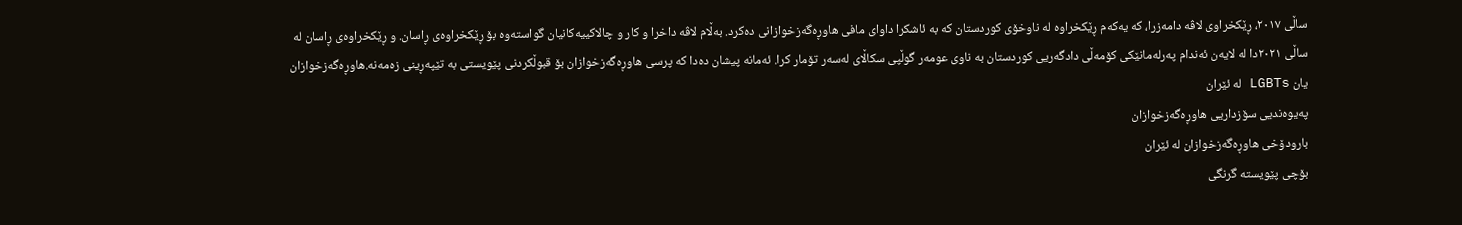ساڵی ٢٠١٧، ڕێکخراوی لاڤە دامەزرا، کە یەکەم ڕێکخراوە لە ناوخۆی کوردستان کە بە ئاشکرا داوای مافی ھاوڕەگەزخوازانی دەکرد. بەڵام لاڤە داخرا و کار و چالاکییەکانیان گواستەوە بۆ ڕێکخراوەی ڕاسان. و ڕێکخراوەی ڕاسان لە ساڵی ٢٠٢١دا لە لایەن ئەندام پەرلەمانێکی کۆمەڵی دادگەریی کوردستان بە ناوی عومەر گوڵپی سکاڵای لەسەر تۆمار کرا. ئەمانە پیشان دەدا کە پرسی هاوڕەگەزخوازان بۆ قبوڵکردنی پێویستی بە تێپەڕینی زەمەنە.ھاوڕەگەزخوازان یان LGBTs لە ئێران
پەیوەندیی سۆزداریی هاوڕەگەزخوازان
بارودۆخی ھاوڕەگەزخوازان لە ئێران
بۆچی پێویستە گرنگی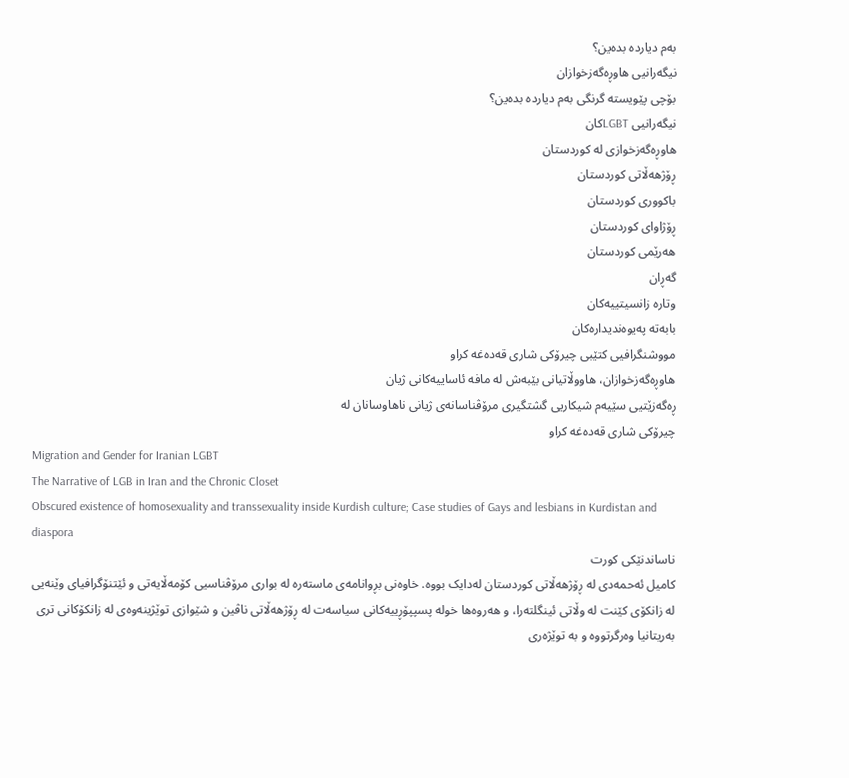بەم دیاردە بدەین؟
نیگەرانیی ھاوڕەگەزخوازان
بۆچی پێویستە گرنگی بەم دیاردە بدەین؟
نیگەرانیی LGBTکان
هاوڕەگەزخوازی لە کوردستان
ڕۆژهەڵاتی کوردستان
باکووری کوردستان
ڕۆژاوای کوردستان
هەرێمی کوردستان
گەڕان
وتارە زانسیتییەکان
بابەتە پەیوەندیدارەکان
مووشنگرافیی کتێبی چیرۆکی شاری قەدەغە کراو
هاوڕەگەزخوازان، هاووڵاتیانی بێبەش لە مافە ئاساییەکانی ژیان
ڕەگەزێتیی سێیەم شیکاریی گشتگیری مرۆڤناسانەی ژیانی ناهاوسانان لە
چیرۆکی شاری قەدەغە کراو
Migration and Gender for Iranian LGBT
The Narrative of LGB in Iran and the Chronic Closet
Obscured existence of homosexuality and transsexuality inside Kurdish culture; Case studies of Gays and lesbians in Kurdistan and diaspora
ناساندنێکی کورت
کامیل ئەحمەدی لە ڕۆژهەڵاتی کوردستان لەدایک بووە. خاوەنی بڕوانامەی ماستەرە لە بواری مرۆڤناسیی کۆمەڵایەتی و ئێتنۆگرافیای وێنەیی لە زانکۆی کێنت لە وڵاتی ئینگلتەرا، و هەروەها خولە پسپپۆڕییەکانی سیاسەت لە ڕۆژهەڵاتی ناڤین و شێوازی توێژینەوەی لە زانکۆکانی تری بەریتانیا وەرگرتووە و بە توێژەری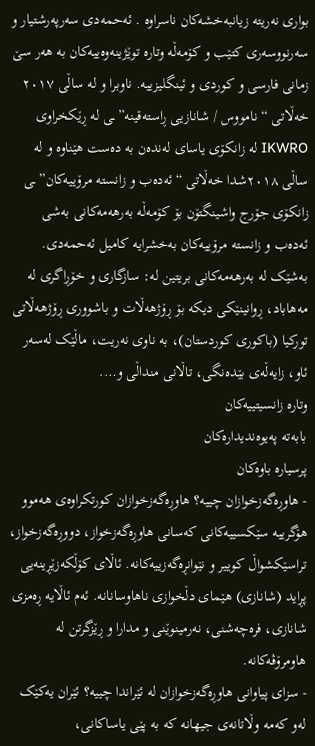بواری نەریتە زیانبەخشەکان ناسراوە . ئەحمەدی سەرپەرشتیار و سەرنووسەری کتێب و کۆمەڵە وتارە توێژینەوەییەکان بە هەر سێ زمانی فارسی و کوردی و ئینگلیزییە. ناوبرا و لە ساڵی ٢٠١٧ خەڵاتی “نامووس / شانازیی ڕاستەقینە”ـی لە ڕێکخراوی IKWRO لە زانکۆی یاسای لەندەن بە دەست هێناوە و لە ساڵی ٢٠١٨شدا خەڵاتی “ئەدەب و زانستە مرۆییەکان”ـی زانکۆی جۆرج واشینگتۆن بۆ کۆمەڵە بەرهەمەکانی بەشی ئەدەب و زانستە مرۆییەکان بەخشرایە کامیل ئەحمەدی. بەشێک لە بەرهەمەکانی بریتین لە: سازگاری و خۆڕاگری لە مەهاباد، ڕوانینێکی دیکە بۆ ڕۆژهەڵات و باشووری ڕۆژهەڵاتی تورکیا (باکوری کوردستان)، بە ناوی نەریت، ماڵێک لەسەر ئاو، زایەڵەی بێدەنگی، تاڵانی منداڵی و….
وتارە زانسیتییەکان
بابەتە پەیوەندیدارەکان
پرسیارە باوەکان
- ھاوڕەگەزخوازان چییە؟ ھاوڕەگەزخوازان کورتکراوەی هەموو هۆگرییە سێکسییەکانی کەسانی هاوڕەگەزخواز، دووڕەگەزخواز، تراسێکشواڵ کوییر و نێوانڕەگەزییەکانە. ئاڵای کۆڵکەزێڕینەیی پڕاید (شانازی) هێمای دڵخوازی ناهاوسانانە. ئەم ئاڵایە ڕەمزی شانازی، فرەچەشنی، نەرمینوێنی و مدارا و ڕێزگرتن لە هاومرۆڤەکانە.
- سزای پیاوانی ھاوڕەگەزخوازان لە ئێراندا چییە؟ ئێران یەکێک لەو کەمە وڵاتانەی جیهانە کە بە پێی یاساکانی،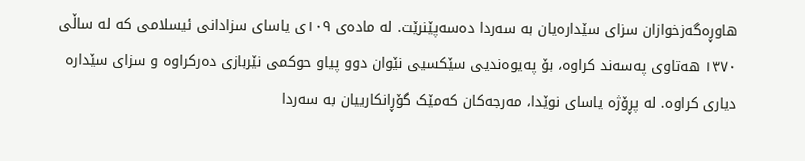هاوڕەگەزخوازان سزای سێدارەیان بە سەردا دەسەپێنرێت. لە مادەی ١٠٩ی یاسای سزادانی ئیسلامی کە لە ساڵی ١٣٧٠ هەتاوی پەسەند کراوە، بۆ پەیوەندیی سێکسیی نێوان دوو پیاو حوکمی نێربازی دەرکراوە و سزای سێدارە دیاری کراوە. لە پڕۆژە یاسای نوێدا، مەرجەکان کەمێک گۆڕانکارییان بە سەردا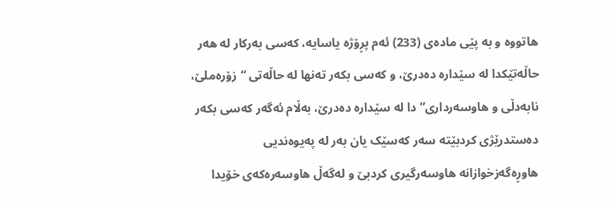هاتووە و بە پێی مادەی (233) ئەم پڕۆژە یاسایە، کەسی بەرکار لە هەر حاڵەتێکدا لە سێدارە دەدرێ، و کەسی بکەر تەنها لە حاڵەتی “زۆرەملێ، نابەدڵی و هاوسەرداری”دا لە سێدارە دەدرێ، بەڵام ئەگەر کەسی بکەر دەستدرێژی کردبێتە سەر کەسێک یان بەر لە پەیوەندیی هاوڕەگەزخوازانە هاوسەرگیری کردبێ و لەگەڵ هاوسەرەکەی خۆیدا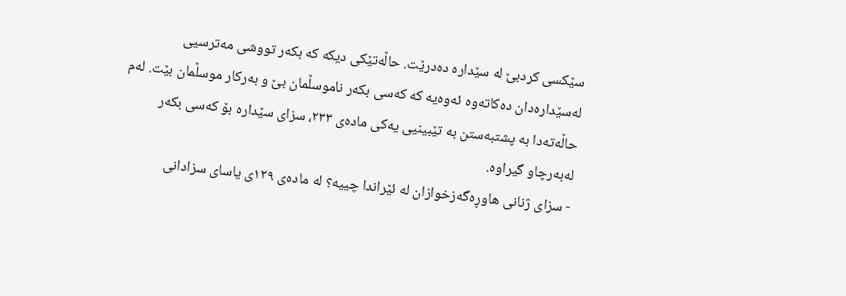سێکسی کردبێ لە سێدارە دەدرێت. حاڵەتێکی دیکە کە بکەر تووشی مەترسیی لەسێدارەدان دەکاتەوە ئەوەیە کە کەسی بکەر ناموسڵمان بێ و بەرکار موسڵمان بێت. لەم حاڵەتەدا بە پشتبەستن بە تێبینیی یەکی مادەی ٢٣٣، سزای سێدارە بۆ کەسی بکەر لەبەرچاو گیراوە.
- سزای ژنانی ھاوڕەگەزخوازان لە ئێراندا چییە؟ لە مادەی ١٢٩ی یاسای سزادانی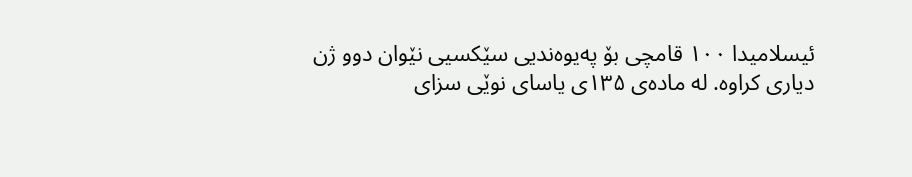ئیسلامیدا ١٠٠ قامچی بۆ پەیوەندیی سێکسیی نێوان دوو ژن دیاری کراوە. لە مادەی ١٣۵ی یاسای نوێی سزای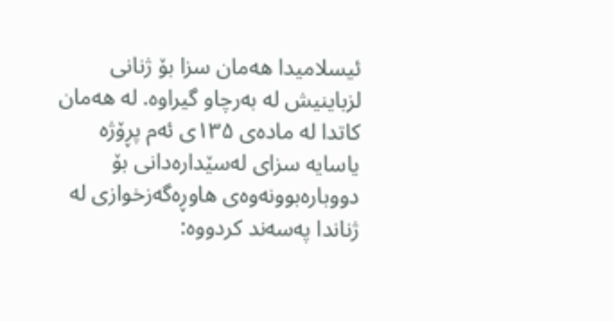ئیسلامیدا هەمان سزا بۆ ژنانی لزباینیش لە بەرچاو گیراوە. لە هەمان کاتدا لە مادەی ١٣۵ی ئەم پڕۆژە یاسایە سزای لەسێدارەدانی بۆ دووبارەبوونەوەی هاوڕەگەزخوازی لە ژناندا پەسەند کردووە: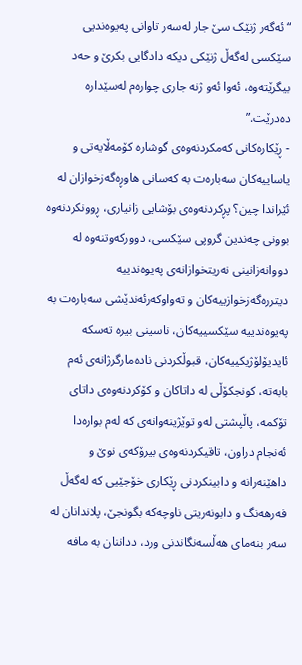“ئەگەر ژنێک سێ جار لەسەر تاوانی پەیوەندیی سێکسی لەگەڵ ژنێکی دیکە دادگایی بکرێ و حەد بیگرێتەوە، ئەوا ئەو ژنە جاری چوارەم لەسێدارە دەدرێت.”
- ڕێکارەکانی کەمکردنەوەی گوشارە کۆمەڵایەتی و یاساییەکان سەبارەت بە کەسانی ھاوڕەگەزخوازان لە ئێراندا چین؟ پڕکردنەوەی بۆشایی زانیاری، ڕوونکردنەوە بوونی چەندین گروپی سێکسی، دوورکەوتنەوە لە دووانەزانینی نەریتخوازانەی پەیوەندییە دیتررەگەزخوازییەکان و تەواوکەرئەندێشی سەبارەت بە پەیوەندییە سێکسییەکان، ناسینی بیرە تەسکە ئایدیۆلۆژیکییەکان، قبوڵکردنی نادەمارگرژانەی ئەم بابەتە، کونجکۆڵی لە داتاکان و کۆکردنەوەی داتای تۆکمە، پاڵپشتی لەو توێژینەوانەی کە لەم بوارەدا ئەنجام دراون، تاقیکردنەوەی بیرۆکەی نوێ و داهێنەرانە و دابینکردنی ڕێکاری خۆجێیی کە لەگەڵ فەرهەنگ و دابونەریتی ناوچەکە بگونجێ، پلاندانان لە سەر بنەمای هەڵسەنگاندنی ورد، دداننان بە مافە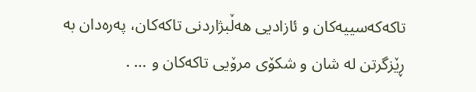تاکەکەسییەکان و ئازادیی هەڵبژاردنی تاکەکان، پەرەدان بە ڕێزگرتن لە شان و شکۆی مرۆیی تاکەکان و … .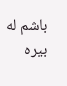باشم لە بیرە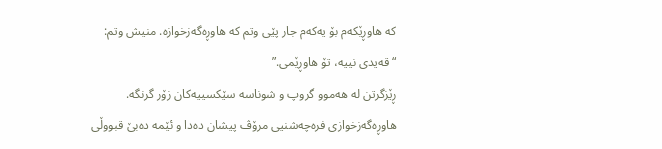کە هاوڕێکەم بۆ یەکەم جار پێی وتم کە هاوڕەگەزخوازە. منیش وتم: “قەیدی نییە، تۆ هاوڕێمی.”
ڕێزگرتن لە هەموو گروپ و شوناسە سێکسییەکان زۆر گرنگە. هاوڕەگەزخوازی فرەچەشنیی مرۆڤ پیشان دەدا و ئێمە دەبێ قبووڵی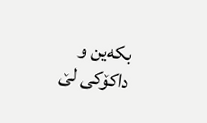بکەین و داکۆکی لێ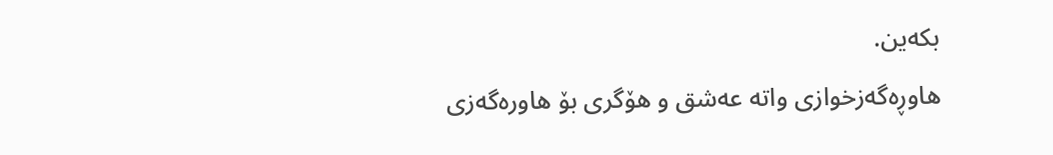بکەین.
هاوڕەگەزخوازی واتە عەشق و هۆگری بۆ هاورەگەزی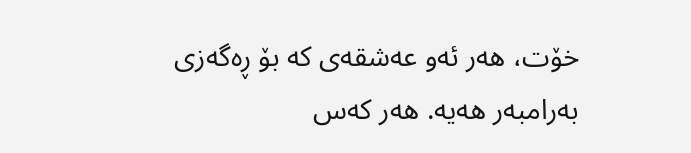خۆت، هەر ئەو عەشقەی کە بۆ ڕەگەزی بەرامبەر هەیە. هەر کەس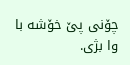چۆنی پێ خۆشە با وا بژی.